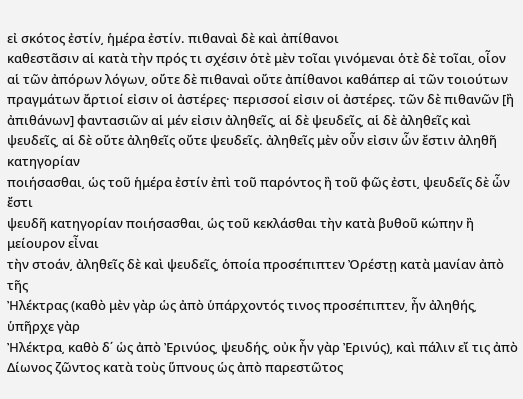εἰ σκότος ἐστίν͵ ἡμέρα ἐστίν. πιθαναὶ δὲ καὶ ἀπίθανοι
καθεστᾶσιν αἱ κατὰ τὴν πρός τι σχέσιν ὁτὲ μὲν τοῖαι γινόμεναι ὁτὲ δὲ τοῖαι͵ οἷον
αἱ τῶν ἀπόρων λόγων͵ οὔτε δὲ πιθαναὶ οὔτε ἀπίθανοι καθάπερ αἱ τῶν τοιούτων
πραγμάτων ἄρτιοί εἰσιν οἱ ἀστέρες· περισσοί εἰσιν οἱ ἀστέρες. τῶν δὲ πιθανῶν [ἢ
ἀπιθάνων] φαντασιῶν αἱ μέν εἰσιν ἀληθεῖς͵ αἱ δὲ ψευδεῖς͵ αἱ δὲ ἀληθεῖς καὶ
ψευδεῖς͵ αἱ δὲ οὔτε ἀληθεῖς οὔτε ψευδεῖς. ἀληθεῖς μὲν οὖν εἰσιν ὧν ἔστιν ἀληθῆ κατηγορίαν
ποιήσασθαι͵ ὡς τοῦ ἡμέρα ἐστίν ἐπὶ τοῦ παρόντος ἢ τοῦ φῶς ἐστι͵ ψευδεῖς δὲ ὧν ἔστι
ψευδῆ κατηγορίαν ποιήσασθαι͵ ὡς τοῦ κεκλάσθαι τὴν κατὰ βυθοῦ κώπην ἢ μείουρον εἶναι
τὴν στοάν͵ ἀληθεῖς δὲ καὶ ψευδεῖς͵ ὁποία προσέπιπτεν Ὀρέστῃ κατὰ μανίαν ἀπὸ τῆς
Ἠλέκτρας (καθὸ μὲν γὰρ ὡς ἀπὸ ὑπάρχοντός τινος προσέπιπτεν͵ ἦν ἀληθής͵ ὑπῆρχε γὰρ
Ἠλέκτρα͵ καθὸ δ΄ ὡς ἀπὸ Ἐρινύος͵ ψευδής͵ οὐκ ἦν γὰρ Ἐρινύς)͵ καὶ πάλιν εἴ τις ἀπὸ
Δίωνος ζῶντος κατὰ τοὺς ὕπνους ὡς ἀπὸ παρεστῶτος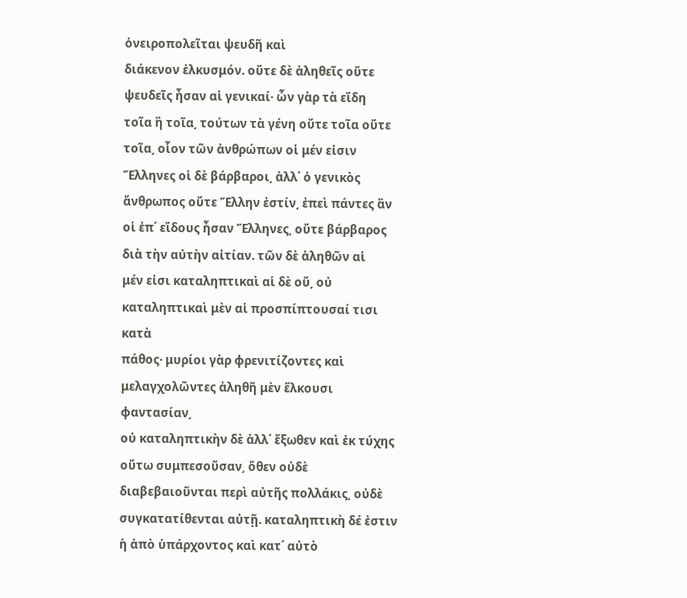ὀνειροπολεῖται ψευδῆ καὶ
διάκενον ἑλκυσμόν. οὔτε δὲ ἀληθεῖς οὔτε ψευδεῖς ἦσαν αἱ γενικαί· ὧν γὰρ τὰ εἴδη
τοῖα ἢ τοῖα͵ τούτων τὰ γένη οὔτε τοῖα οὔτε τοῖα͵ οἷον τῶν ἀνθρώπων οἱ μέν εἰσιν
Ἕλληνες οἱ δὲ βάρβαροι͵ ἀλλ΄ ὁ γενικὸς ἄνθρωπος οὔτε Ἕλλην ἐστίν͵ ἐπεὶ πάντες ἂν
οἱ ἐπ΄ εἴδους ἦσαν Ἕλληνες͵ οὔτε βάρβαρος διὰ τὴν αὐτὴν αἰτίαν. τῶν δὲ ἀληθῶν αἱ
μέν εἰσι καταληπτικαὶ αἱ δὲ οὔ͵ οὐ καταληπτικαὶ μὲν αἱ προσπίπτουσαί τισι κατὰ
πάθος· μυρίοι γὰρ φρενιτίζοντες καὶ μελαγχολῶντες ἀληθῆ μὲν ἕλκουσι φαντασίαν͵
οὐ καταληπτικὴν δὲ ἀλλ΄ ἔξωθεν καὶ ἐκ τύχης οὕτω συμπεσοῦσαν͵ ὅθεν οὐδὲ
διαβεβαιοῦνται περὶ αὐτῆς πολλάκις͵ οὐδὲ συγκατατίθενται αὐτῇ. καταληπτικὴ δέ ἐστιν
ἡ ἀπὸ ὑπάρχοντος καὶ κατ΄ αὐτὸ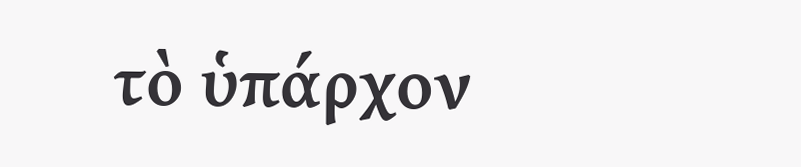τὸ ὑπάρχον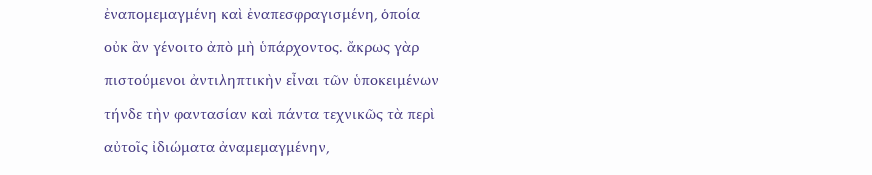ἐναπομεμαγμένη καὶ ἐναπεσφραγισμένη͵ ὁποία
οὐκ ἂν γένοιτο ἀπὸ μὴ ὑπάρχοντος. ἄκρως γὰρ πιστούμενοι ἀντιληπτικὴν εἶναι τῶν ὑποκειμένων
τήνδε τὴν φαντασίαν καὶ πάντα τεχνικῶς τὰ περὶ αὐτοῖς ἰδιώματα ἀναμεμαγμένην͵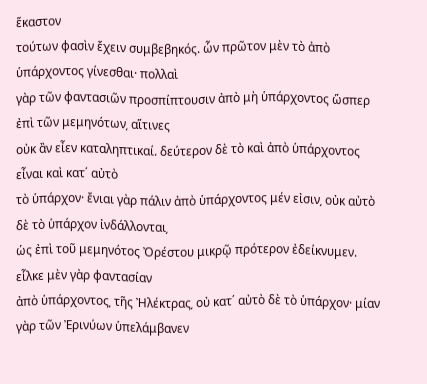ἕκαστον
τούτων φασὶν ἔχειν συμβεβηκός. ὧν πρῶτον μὲν τὸ ἀπὸ ὑπάρχοντος γίνεσθαι· πολλαὶ
γὰρ τῶν φαντασιῶν προσπίπτουσιν ἀπὸ μὴ ὑπάρχοντος ὥσπερ ἐπὶ τῶν μεμηνότων͵ αἵτινες
οὐκ ἂν εἶεν καταληπτικαί. δεύτερον δὲ τὸ καὶ ἀπὸ ὑπάρχοντος εἶναι καὶ κατ΄ αὐτὸ
τὸ ὑπάρχον· ἔνιαι γὰρ πάλιν ἀπὸ ὑπάρχοντος μέν εἰσιν͵ οὐκ αὐτὸ δὲ τὸ ὑπάρχον ἰνδάλλονται͵
ὡς ἐπὶ τοῦ μεμηνότος Ὀρέστου μικρῷ πρότερον ἐδείκνυμεν. εἷλκε μὲν γὰρ φαντασίαν
ἀπὸ ὑπάρχοντος͵ τῆς Ἠλέκτρας͵ οὐ κατ΄ αὐτὸ δὲ τὸ ὑπάρχον· μίαν γὰρ τῶν Ἐρινύων ὑπελάμβανεν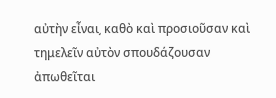αὐτὴν εἶναι͵ καθὸ καὶ προσιοῦσαν καὶ τημελεῖν αὐτὸν σπουδάζουσαν ἀπωθεῖται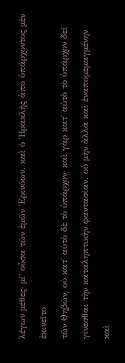λέγων μέθες· μί΄ οὖσα τῶν ἐμῶν Ἐρινύων. καὶ ὁ Ἡρακλῆς ἀπὸ ὑπάρχοντος μὲν ἐκινεῖτο
τῶν Θηβῶν͵ οὐ κατ΄ αὐτὸ δὲ τὸ ὑπάρχον· καὶ γὰρ κατ΄ αὐτὸ τὸ ὑπάρχον δεῖ
γίνεσθαι τὴν καταληπτικὴν φαντασίαν. οὐ μὴν ἀλλὰ καὶ ἐναπομεμαγμένην καὶ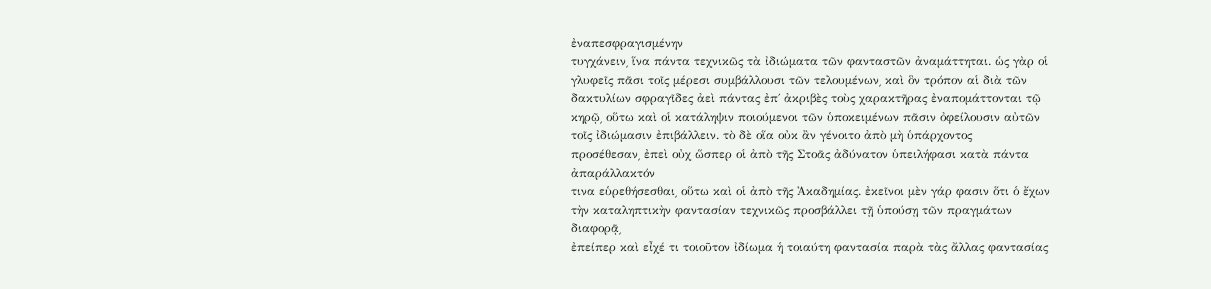ἐναπεσφραγισμένην
τυγχάνειν͵ ἵνα πάντα τεχνικῶς τὰ ἰδιώματα τῶν φανταστῶν ἀναμάττηται. ὡς γὰρ οἱ
γλυφεῖς πᾶσι τοῖς μέρεσι συμβάλλουσι τῶν τελουμένων͵ καὶ ὃν τρόπον αἱ διὰ τῶν
δακτυλίων σφραγῖδες ἀεὶ πάντας ἐπ΄ ἀκριβὲς τοὺς χαρακτῆρας ἐναπομάττονται τῷ
κηρῷ͵ οὕτω καὶ οἱ κατάληψιν ποιούμενοι τῶν ὑποκειμένων πᾶσιν ὀφείλουσιν αὐτῶν
τοῖς ἰδιώμασιν ἐπιβάλλειν. τὸ δὲ οἵα οὐκ ἂν γένοιτο ἀπὸ μὴ ὑπάρχοντος
προσέθεσαν͵ ἐπεὶ οὐχ ὥσπερ οἱ ἀπὸ τῆς Στοᾶς ἀδύνατον ὑπειλήφασι κατὰ πάντα ἀπαράλλακτόν
τινα εὑρεθήσεσθαι͵ οὕτω καὶ οἱ ἀπὸ τῆς Ἀκαδημίας. ἐκεῖνοι μὲν γάρ φασιν ὅτι ὁ ἔχων
τὴν καταληπτικὴν φαντασίαν τεχνικῶς προσβάλλει τῇ ὑπούσῃ τῶν πραγμάτων διαφορᾷ͵
ἐπείπερ καὶ εἶχέ τι τοιοῦτον ἰδίωμα ἡ τοιαύτη φαντασία παρὰ τὰς ἄλλας φαντασίας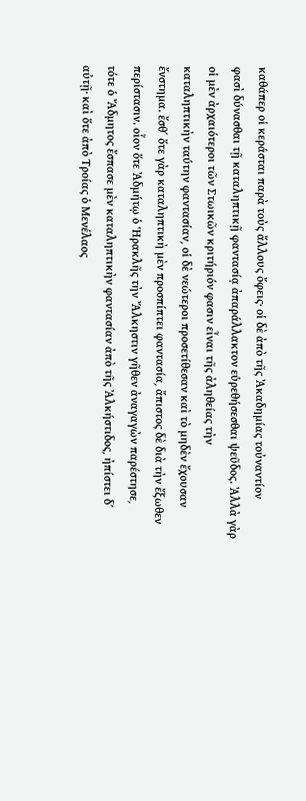καθάπερ οἱ κεράσται παρὰ τοὺς ἄλλους ὄφεις· οἱ δὲ ἀπὸ τῆς Ἀκαδημίας τοὐναντίον
φασὶ δύνασθαι τῇ καταληπτικῇ φαντασίᾳ ἀπαράλλακτον εὑρεθήσεσθαι ψεῦδος. Ἀλλὰ γὰρ
οἱ μὲν ἀρχαιότεροι τῶν Στωικῶν κριτήριόν φασιν εἶναι τῆς ἀληθείας τὴν
καταληπτικὴν ταύτην φαντασίαν͵ οἱ δὲ νεώτεροι προσετίθεσαν καὶ τὸ μηδὲν ἔχουσαν
ἔνστημα. ἔσθ΄ ὅτε γὰρ καταληπτικὴ μὲν προσπίπτει φαντασία͵ ἄπιστος δὲ διὰ τὴν ἔξωθεν
περίστασιν. οἷον ὅτε Ἀδμήτῳ ὁ Ἡρακλῆς τὴν Ἄλκηστιν γῆθεν ἀναγαγὼν παρέστησε͵
τότε ὁ Ἄδμητος ἔσπασε μὲν καταληπτικὴν φαντασίαν ἀπὸ τῆς Ἀλκήστιδος͵ ἠπίστει δ΄
αὐτῇ· καὶ ὅτε ἀπὸ Τροίας ὁ Μενέλαος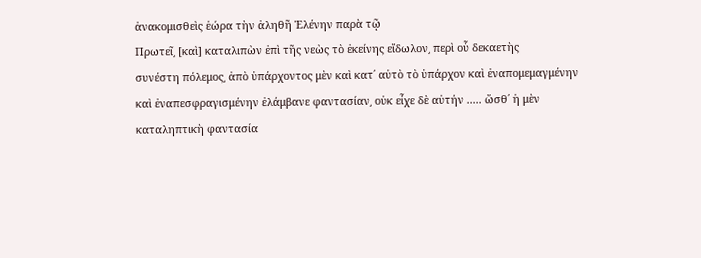ἀνακομισθεὶς ἑώρα τὴν ἀληθῆ Ἑλένην παρὰ τῷ
Πρωτεῖ͵ [καὶ] καταλιπὼν ἐπὶ τῆς νεὼς τὸ ἐκείνης εἴδωλον͵ περὶ οὗ δεκαετὴς
συνέστη πόλεμος͵ ἀπὸ ὑπάρχοντος μὲν καὶ κατ΄ αὐτὸ τὸ ὑπάρχον καὶ ἐναπομεμαγμένην
καὶ ἐναπεσφραγισμένην ἐλάμβανε φαντασίαν͵ οὐκ εἶχε δὲ αὐτήν ..... ὥσθ΄ ἡ μὲν
καταληπτικὴ φαντασία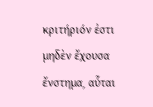κριτήριόν ἐστι μηδὲν ἔχουσα ἔνστημα͵ αὗται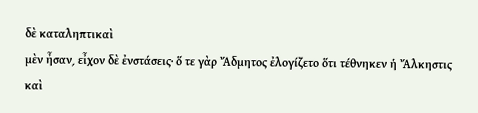δὲ καταληπτικαὶ
μὲν ἦσαν͵ εἶχον δὲ ἐνστάσεις· ὅ τε γὰρ Ἄδμητος ἐλογίζετο ὅτι τέθνηκεν ἡ Ἄλκηστις
καὶ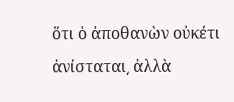ὅτι ὁ ἀποθανὼν οὐκέτι ἀνίσταται͵ ἀλλὰ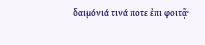δαιμόνιά τινά ποτε ἐπι φοιτᾷ·